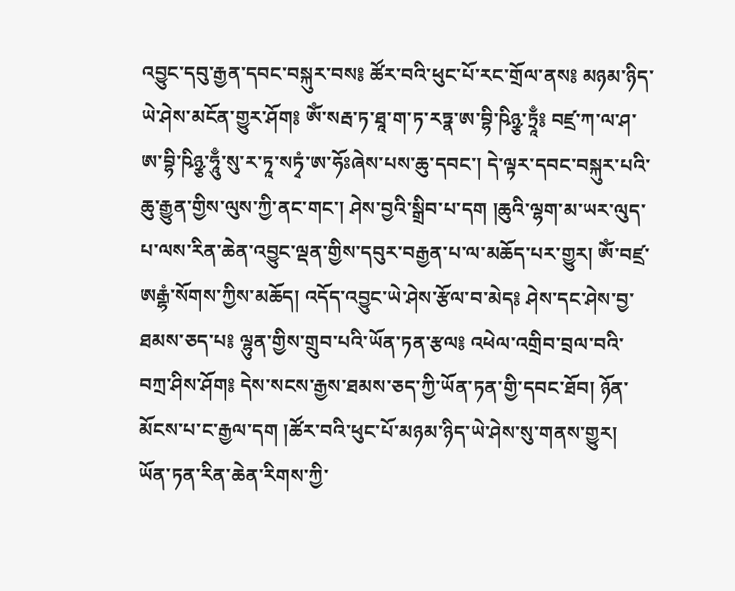འབྱུང་དབུ་རྒྱན་དབང་བསྐུར་བས༔ ཚོར་བའི་ཕུང་པོ་རང་གྲོལ་ནས༔ མཉམ་ཉིད་ཡེ་ཤེས་མངོན་གྱུར་ཤོག༔ ཨོཾ་སརྦ་ཏ་ཐཱ་ག་ཏ་རཏྣ་ཨ་བྷི་ཥིཉྩ་ཏྲཱྃ༔ བཛྲ་ཀ་ལ་ཤ་ཨ་བྷི་ཥིཉྩ་ཧཱུྃ་སུ་ར་ཏཱ་སཏྭཾ་ཨ་ཧོཿཞེས་པས་ཆུ་དབང་། དེ་ལྟར་དབང་བསྐུར་པའི་ཆུ་རྒྱུན་གྱིས་ལུས་ཀྱི་ནང་གང་། ཤེས་བྱའི་སྒྲིབ་པ་དག །ཆུའི་ལྷག་མ་ཡར་ལུད་པ་ལས་རིན་ཆེན་འབྱུང་ལྡན་གྱིས་དབུར་བརྒྱན་པ་ལ་མཆོད་པར་གྱུར། ཨོཾ་བཛྲ་ཨརྒྷཾ་སོགས་ཀྱིས་མཆོད། འདོད་འབྱུང་ཡེ་ཤེས་རྩོལ་བ་མེད༔ ཤེས་དང་ཤེས་བྱ་ཐམས་ཅད་པ༔ ལྷུན་གྱིས་གྲུབ་པའི་ཡོན་ཏན་རྩལ༔ འཕེལ་འགྲིབ་བྲལ་བའི་བཀྲ་ཤིས་ཤོག༔ དེས་སངས་རྒྱས་ཐམས་ཅད་ཀྱི་ཡོན་ཏན་གྱི་དབང་ཐོབ། ཉོན་མོངས་པ་ང་རྒྱལ་དག །ཚོར་བའི་ཕུང་པོ་མཉམ་ཉིད་ཡེ་ཤེས་སུ་གནས་གྱུར། ཡོན་ཏན་རིན་ཆེན་རིགས་ཀྱི་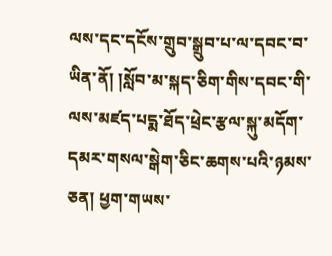ལས་དང་དངོས་གྲུབ་སྒྲུབ་པ་ལ་དབང་བ་ཡིན་ནོ། །སློབ་མ་སྐད་ཅིག་གིས་དབང་གི་ལས་མཛད་པདྨ་ཐོད་ཕྲེང་རྩལ་སྐུ་མདོག་དམར་གསལ་སྒེག་ཅིང་ཆགས་པའི་ཉམས་ཅན། ཕྱག་གཡས་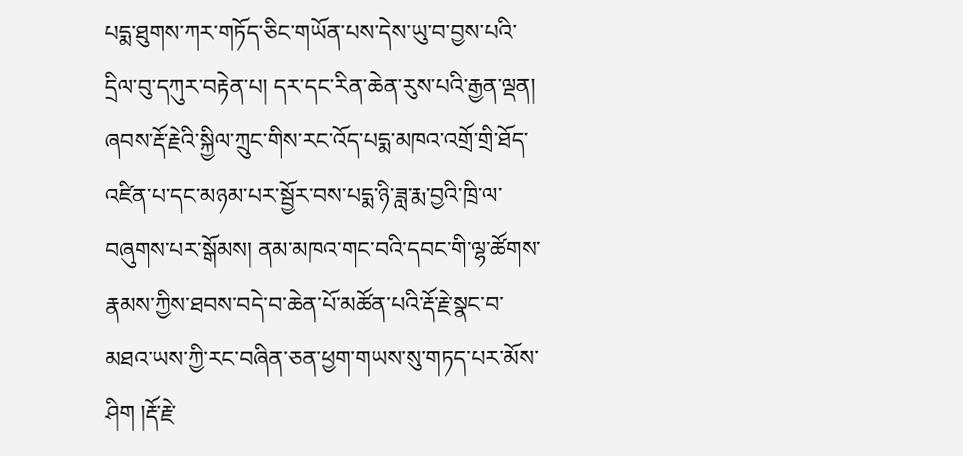པདྨ་ཐུགས་ཀར་གཏོད་ཅིང་གཡོན་པས་དེས་ཡུ་བ་བྱས་པའི་དྲིལ་བུ་དཀུར་བརྟེན་པ། དར་དང་རིན་ཆེན་རུས་པའི་རྒྱན་ལྡན། ཞབས་རྡོ་རྗེའི་སྐྱིལ་ཀྲུང་གིས་རང་འོད་པདྨ་མཁའ་འགྲོ་གྲི་ཐོད་འཛིན་པ་དང་མཉམ་པར་སྦྱོར་བས་པདྨ་ཉི་ཟླ་རྨ་བྱའི་ཁྲི་ལ་བཞུགས་པར་སྒོམས། ནམ་མཁའ་གང་བའི་དབང་གི་ལྷ་ཚོགས་རྣམས་ཀྱིས་ཐབས་བདེ་བ་ཆེན་པོ་མཚོན་པའི་རྡོ་རྗེ་སྣང་བ་མཐའ་ཡས་ཀྱི་རང་བཞིན་ཅན་ཕྱག་གཡས་སུ་གཏད་པར་མོས་ཤིག །རྡོ་རྗེ་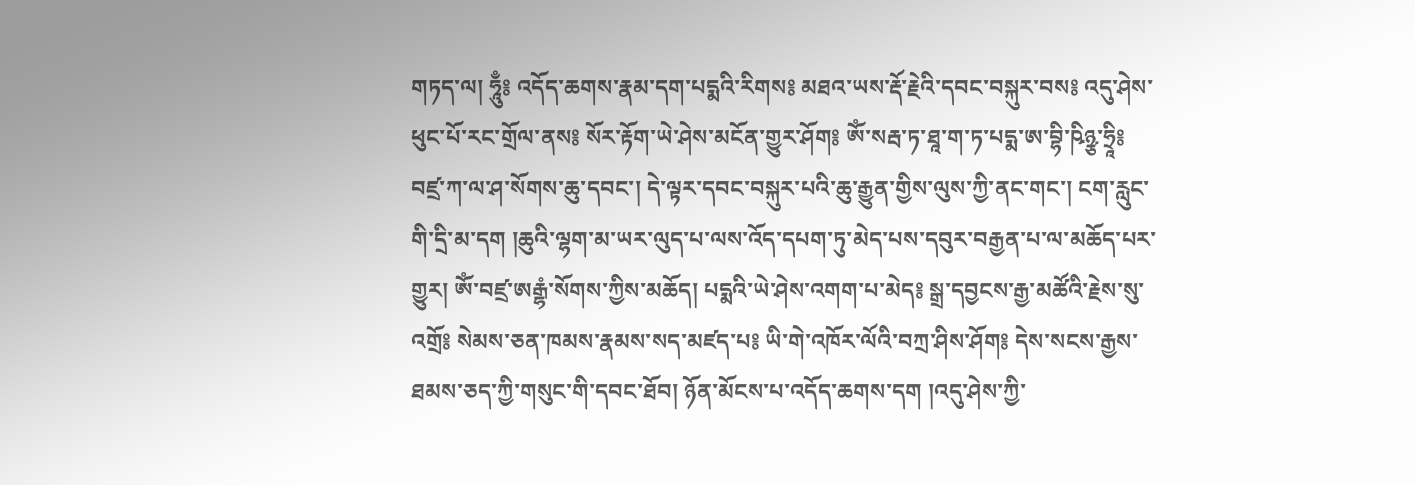གཏད་ལ། ཧཱུྃ༔ འདོད་ཆགས་རྣམ་དག་པདྨའི་རིགས༔ མཐའ་ཡས་རྡོ་རྗེའི་དབང་བསྐུར་བས༔ འདུ་ཤེས་ཕུང་པོ་རང་གྲོལ་ནས༔ སོར་རྟོག་ཡེ་ཤེས་མངོན་གྱུར་ཤོག༔ ཨོཾ་སརྦ་ཏ་ཐཱ་ག་ཏ་པདྨ་ཨ་བྷི་ཥིཉྩ་ཧྲཱི༔ བཛྲ་ཀ་ལ་ཤ་སོགས་ཆུ་དབང་། དེ་ལྟར་དབང་བསྐུར་པའི་ཆུ་རྒྱུན་གྱིས་ལུས་ཀྱི་ནང་གང་། ངག་རླུང་གི་དྲི་མ་དག །ཆུའི་ལྷག་མ་ཡར་ལུད་པ་ལས་འོད་དཔག་ཏུ་མེད་པས་དབུར་བརྒྱན་པ་ལ་མཆོད་པར་གྱུར། ཨོཾ་བཛྲ་ཨརྒྷཾ་སོགས་ཀྱིས་མཆོད། པདྨའི་ཡེ་ཤེས་འགག་པ་མེད༔ སྒྲ་དབྱངས་རྒྱ་མཚོའི་རྗེས་སུ་འགྲོ༔ སེམས་ཅན་ཁམས་རྣམས་སད་མཛད་པ༔ ཡི་གེ་འཁོར་ལོའི་བཀྲ་ཤིས་ཤོག༔ དེས་སངས་རྒྱས་ཐམས་ཅད་ཀྱི་གསུང་གི་དབང་ཐོབ། ཉོན་མོངས་པ་འདོད་ཆགས་དག །འདུ་ཤེས་ཀྱི་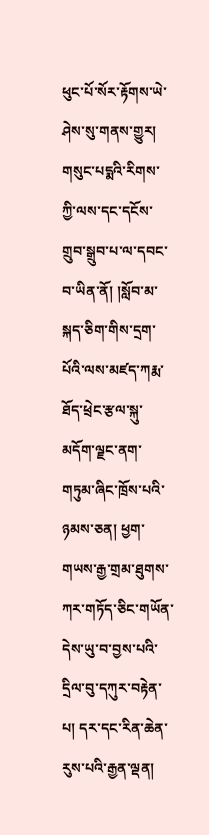ཕུང་པོ་སོར་རྟོགས་ཡེ་ཤེས་སུ་གནས་གྱུར། གསུང་པདྨའི་རིགས་ཀྱི་ལས་དང་དངོས་གྲུབ་སྒྲུབ་པ་ལ་དབང་བ་ཡིན་ནོ། །སློབ་མ་སྐད་ཅིག་གིས་དྲག་པོའི་ལས་མཛད་ཀརྨ་ཐོད་ཕྲེང་རྩལ་སྐུ་མདོག་ལྗང་ནག་གཏུམ་ཞིང་ཁྲོས་པའི་ཉམས་ཅན། ཕྱག་གཡས་རྒྱ་གྲམ་ཐུགས་ཀར་གཏོད་ཅིང་གཡོན་དེས་ཡུ་བ་བྱས་པའི་དྲིལ་བུ་དཀུར་བརྟེན་པ། དར་དང་རིན་ཆེན་རུས་པའི་རྒྱན་ལྡན།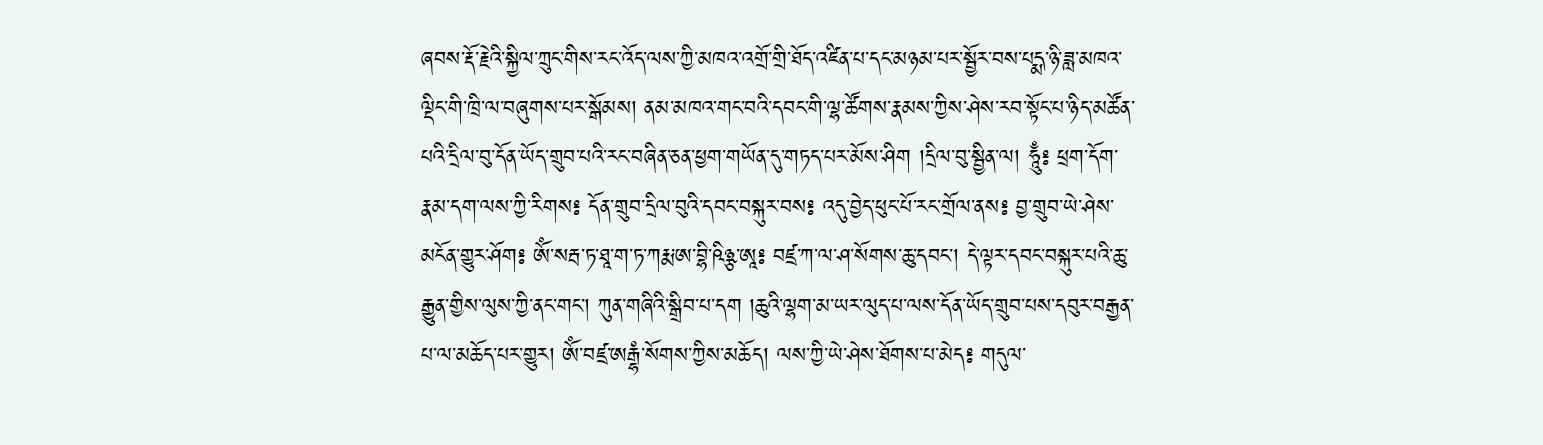ཞབས་རྡོ་རྗེའི་སྐྱིལ་ཀྲུང་གིས་རང་འོད་ལས་ཀྱི་མཁའ་འགྲོ་གྲི་ཐོད་འཛིན་པ་དང་མཉམ་པར་སྦྱོར་བས་པདྨ་ཉི་ཟླ་མཁའ་ལྡིང་གི་ཁྲི་ལ་བཞུགས་པར་སྒོམས། ནམ་མཁའ་གང་བའི་དབང་གི་ལྷ་ཚོགས་རྣམས་ཀྱིས་ཤེས་རབ་སྟོང་པ་ཉིད་མཚོན་པའི་དྲིལ་བུ་དོན་ཡོད་གྲུབ་པའི་རང་བཞིན་ཅན་ཕྱག་གཡོན་དུ་གཏད་པར་མོས་ཤིག །དྲིལ་བུ་སྦྱིན་ལ། ཧཱུྃ༔ ཕྲག་དོག་རྣམ་དག་ལས་ཀྱི་རིགས༔ དོན་གྲུབ་དྲིལ་བུའི་དབང་བསྐུར་བས༔ འདུ་བྱེད་ཕུང་པོ་རང་གྲོལ་ནས༔ བྱ་གྲུབ་ཡེ་ཤེས་མངོན་གྱུར་ཤོག༔ ཨོཾ་སརྦ་ཏ་ཐཱ་ག་ཏ་ཀརྨ་ཨ་བྷི་ཥིཉྩ་ཨཱ༔ བཛྲ་ཀ་ལ་ཤ་སོགས་ཆུ་དབང་། དེ་ལྟར་དབང་བསྐུར་པའི་ཆུ་རྒྱུན་གྱིས་ལུས་ཀྱི་ནང་གང་། ཀུན་གཞིའི་སྒྲིབ་པ་དག །ཆུའི་ལྷག་མ་ཡར་ལུད་པ་ལས་དོན་ཡོད་གྲུབ་པས་དབུར་བརྒྱན་པ་ལ་མཆོད་པར་གྱུར། ཨོཾ་བཛྲ་ཨརྒྷཾ་སོགས་ཀྱིས་མཆོད། ལས་ཀྱི་ཡེ་ཤེས་ཐོགས་པ་མེད༔ གདུལ་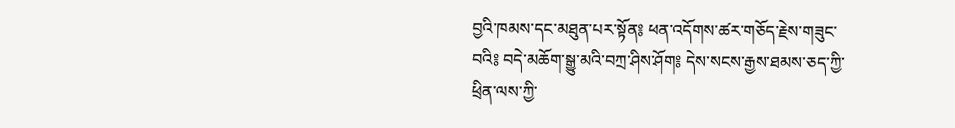བྱའི་ཁམས་དང་མཐུན་པར་སྟོན༔ ཕན་འདོགས་ཚར་གཅོད་རྗེས་གཟུང་བའི༔ བདེ་མཆོག་སྒྱུ་མའི་བཀྲ་ཤིས་ཤོག༔ དེས་སངས་རྒྱས་ཐམས་ཅད་ཀྱི་ཕྲིན་ལས་ཀྱི་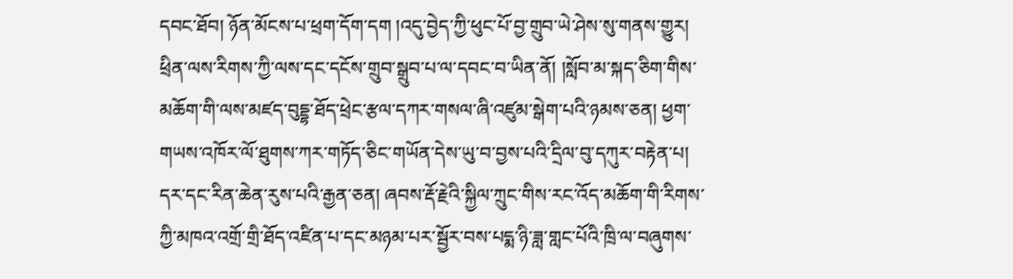དབང་ཐོབ། ཉོན་མོངས་པ་ཕྲག་དོག་དག །འདུ་བྱེད་ཀྱི་ཕུང་པོ་བྱ་གྲུབ་ཡེ་ཤེས་སུ་གནས་གྱུར། ཕྲིན་ལས་རིགས་ཀྱི་ལས་དང་དངོས་གྲུབ་སྒྲུབ་པ་ལ་དབང་བ་ཡིན་ནོ། །སློབ་མ་སྐད་ཅིག་གིས་མཆོག་གི་ལས་མཛད་བུདྡྷ་ཐོད་ཕྲེང་རྩལ་དཀར་གསལ་ཞི་འཛུམ་སྒེག་པའི་ཉམས་ཅན། ཕྱག་གཡས་འཁོར་ལོ་ཐུགས་ཀར་གཏོད་ཅིང་གཡོན་དེས་ཡུ་བ་བྱས་པའི་དྲིལ་བུ་དཀུར་བརྟེན་པ། དར་དང་རིན་ཆེན་རུས་པའི་རྒྱན་ཅན། ཞབས་རྡོ་རྗེའི་སྐྱིལ་ཀྲུང་གིས་རང་འོད་མཆོག་གི་རིགས་ཀྱི་མཁའ་འགྲོ་གྲི་ཐོད་འཛིན་པ་དང་མཉམ་པར་སྦྱོར་བས་པདྨ་ཉི་ཟླ་གླང་པོའི་ཁྲི་ལ་བཞུགས་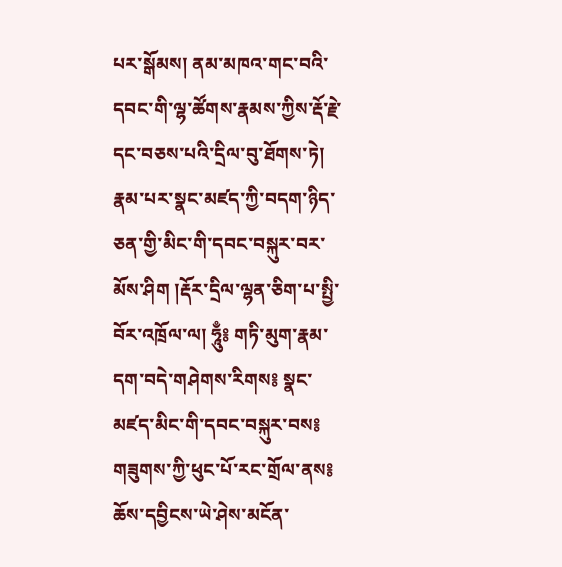པར་སྒོམས། ནམ་མཁའ་གང་བའི་དབང་གི་ལྷ་ཚོགས་རྣམས་ཀྱིས་རྡོ་རྗེ་དང་བཅས་པའི་དྲིལ་བུ་ཐོགས་ཏེ། རྣམ་པར་སྣང་མཛད་ཀྱི་བདག་ཉིད་ཅན་གྱི་མིང་གི་དབང་བསྐུར་བར་མོས་ཤིག །རྡོར་དྲིལ་ལྷན་ཅིག་པ་སྤྱི་བོར་འཁྲོལ་ལ། ཧཱུྃ༔ གཏི་མུག་རྣམ་དག་བདེ་གཤེགས་རིགས༔ སྣང་མཛད་མིང་གི་དབང་བསྐུར་བས༔ གཟུགས་ཀྱི་ཕུང་པོ་རང་གྲོལ་ནས༔ ཆོས་དབྱིངས་ཡེ་ཤེས་མངོན་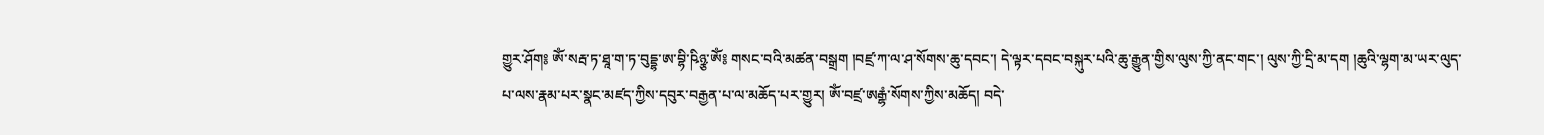གྱུར་ཤོག༔ ཨོཾ་སརྦ་ཏ་ཐཱ་ག་ཏ་བུདྡྷ་ཨ་བྷི་ཥིཉྩ་ཨོཾ༔ གསང་བའི་མཚན་བསྒྲག །བཛྲ་ཀ་ལ་ཤ་སོགས་ཆུ་དབང་། དེ་ལྟར་དབང་བསྐུར་པའི་ཆུ་རྒྱུན་གྱིས་ལུས་ཀྱི་ནང་གང་། ལུས་ཀྱི་དྲི་མ་དག །ཆུའི་ལྷག་མ་ཡར་ལུད་པ་ལས་རྣམ་པར་སྣང་མཛད་ཀྱིས་དབུར་བརྒྱན་པ་ལ་མཆོད་པར་གྱུར། ཨོཾ་བཛྲ་ཨརྒྷཾ་སོགས་ཀྱིས་མཆོད། བདེ་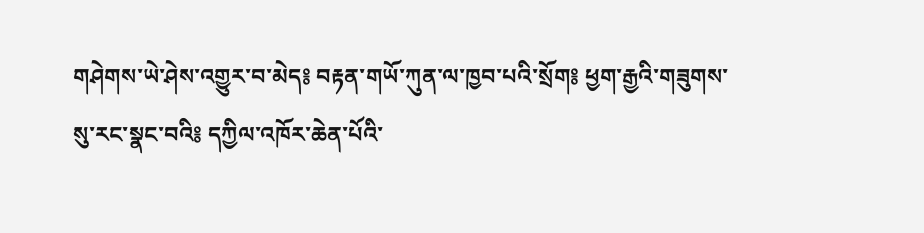གཤེགས་ཡེ་ཤེས་འགྱུར་བ་མེད༔ བརྟན་གཡོ་ཀུན་ལ་ཁྱབ་པའི་སྲོག༔ ཕྱག་རྒྱའི་གཟུགས་སུ་རང་སྣང་བའི༔ དཀྱིལ་འཁོར་ཆེན་པོའི་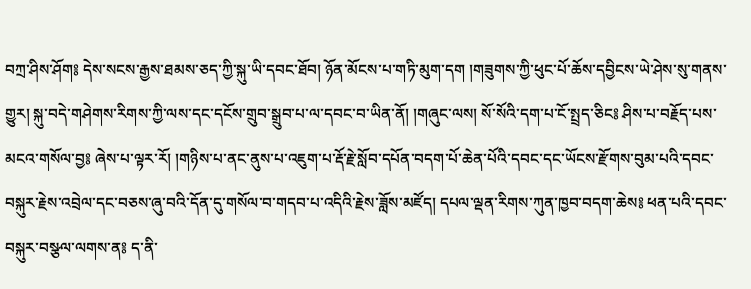བཀྲ་ཤིས་ཤོག༔ དེས་སངས་རྒྱས་ཐམས་ཅད་ཀྱི་སྐུ་ཡི་དབང་ཐོབ། ཉོན་མོངས་པ་གཏི་མུག་དག །གཟུགས་ཀྱི་ཕུང་པོ་ཆོས་དབྱིངས་ཡེ་ཤེས་སུ་གནས་གྱུར། སྐུ་བདེ་གཤེགས་རིགས་ཀྱི་ལས་དང་དངོས་གྲུབ་སྒྲུབ་པ་ལ་དབང་བ་ཡིན་ནོ། །གཞུང་ལས། སོ་སོའི་དག་པ་ངོ་སྤྲད་ཅིང༔ ཤིས་པ་བརྗོད་པས་མངའ་གསོལ་བྱ༔ ཞེས་པ་ལྟར་རོ། །གཉིས་པ་ནང་ནུས་པ་འཇུག་པ་རྡོ་རྗེ་སློབ་དཔོན་བདག་པོ་ཆེན་པོའི་དབང་དང་ཡོངས་རྫོགས་བུམ་པའི་དབང་བསྐུར་རྗེས་འབྲེལ་དང་བཅས་ཞུ་བའི་དོན་དུ་གསོལ་བ་གདབ་པ་འདིའི་རྗེས་ཟློས་མཛོད། དཔལ་ལྡན་རིགས་ཀུན་ཁྱབ་བདག་ཆེས༔ ཕན་པའི་དབང་བསྐུར་བསྩལ་ལགས་ན༔ ད་ནི་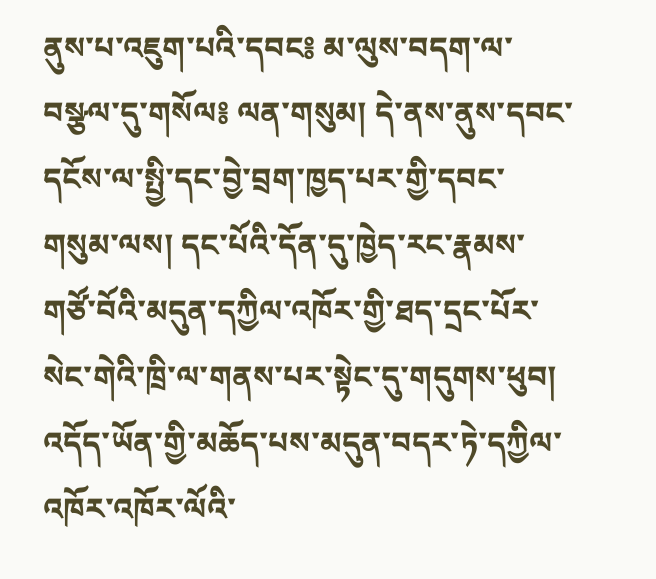ནུས་པ་འཇུག་པའི་དབང༔ མ་ལུས་བདག་ལ་བསྩལ་དུ་གསོལ༔ ལན་གསུམ། དེ་ནས་ནུས་དབང་དངོས་ལ་སྤྱི་དང་བྱེ་བྲག་ཁྱད་པར་གྱི་དབང་གསུམ་ལས། དང་པོའི་དོན་དུ་ཁྱེད་རང་རྣམས་གཙོ་བོའི་མདུན་དཀྱིལ་འཁོར་གྱི་ཐད་དྲང་པོར་སེང་གེའི་ཁྲི་ལ་གནས་པར་སྟེང་དུ་གདུགས་ཕུབ། འདོད་ཡོན་གྱི་མཆོད་པས་མདུན་བདར་ཏེ་དཀྱིལ་འཁོར་འཁོར་ལོའི་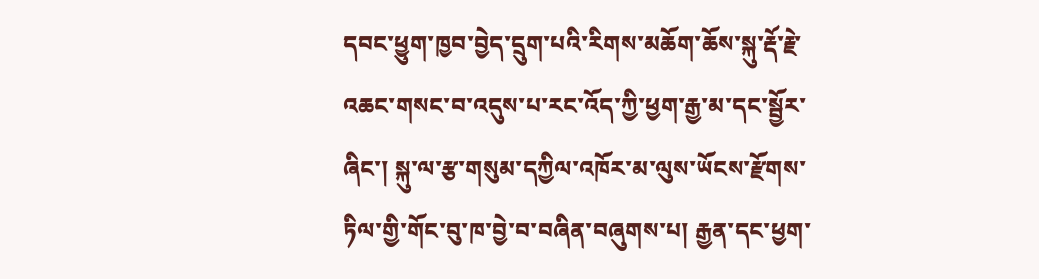དབང་ཕྱུག་ཁྱབ་བྱེད་དྲུག་པའི་རིགས་མཆོག་ཆོས་སྐུ་རྡོ་རྗེ་འཆང་གསང་བ་འདུས་པ་རང་འོད་ཀྱི་ཕྱག་རྒྱ་མ་དང་སྦྱོར་ཞིང་། སྐུ་ལ་རྩ་གསུམ་དཀྱིལ་འཁོར་མ་ལུས་ཡོངས་རྫོགས་ཏིལ་གྱི་གོང་བུ་ཁ་བྱེ་བ་བཞིན་བཞུགས་པ། རྒྱན་དང་ཕྱག་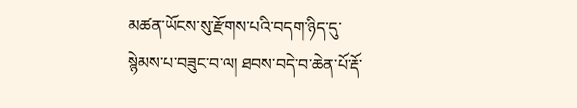མཚན་ཡོངས་སུ་རྫོགས་པའི་བདག་ཉིད་དུ་སྙེམས་པ་བཟུང་བ་ལ། ཐབས་བདེ་བ་ཆེན་པོ་རྡོ་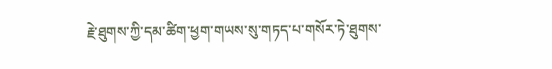རྗེ་ཐུགས་ཀྱི་དམ་ཚིག་ཕྱག་གཡས་སུ་གཏད་པ་གསོར་ཏེ་ཐུགས་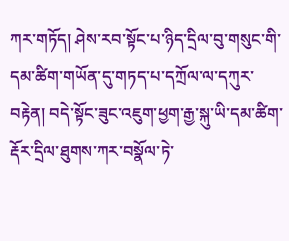ཀར་གཏོད། ཤེས་རབ་སྟོང་པ་ཉིད་དྲིལ་བུ་གསུང་གི་དམ་ཚིག་གཡོན་དུ་གཏད་པ་དཀྲོལ་ལ་དཀུར་བརྟེན། བདེ་སྟོང་ཟུང་འཇུག་ཕྱག་རྒྱ་སྐུ་ཡི་དམ་ཚིག་རྡོར་དྲིལ་ཐུགས་ཀར་བསྣོལ་ཏེ་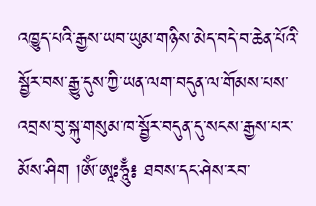འཁྱུད་པའི་རྒྱས་ཡབ་ཡུམ་གཉིས་མེད་བདེ་བ་ཆེན་པོའི་སྦྱོར་བས་རྒྱུ་དུས་ཀྱི་ཡན་ལག་བདུན་ལ་གོམས་པས་འབྲས་བུ་སྐུ་གསུམ་ཁ་སྦྱོར་བདུན་དུ་སངས་རྒྱས་པར་མོས་ཤིག །ཨོཾ་ཨཱཿཧཱུྃ༔ ཐབས་དང་ཤེས་རབ་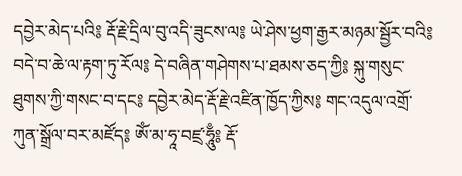དབྱེར་མེད་པའི༔ རྡོ་རྗེ་དྲིལ་བུ་འདི་ཟུངས་ལ༔ ཡེ་ཤེས་ཕྱག་རྒྱར་མཉམ་སྦྱོར་བའི༔ བདེ་བ་ཆེ་ལ་རྟག་ཏུ་རོལ༔ དེ་བཞིན་གཤེགས་པ་ཐམས་ཅད་ཀྱི༔ སྐུ་གསུང་ཐུགས་ཀྱི་གསང་བ་དང༔ དབྱེར་མེད་རྡོ་རྗེ་འཛིན་ཁྱོད་ཀྱིས༔ གང་འདུལ་འགྲོ་ཀུན་སྒྲོལ་བར་མཛོད༔ ཨོཾ་མ་ཧཱ་བཛྲ་ཧཱུྃ༔ རྡོ་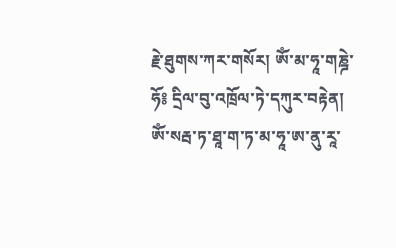རྗེ་ཐུགས་ཀར་གསོར། ཨོཾ་མ་ཧཱ་གཎྜེ་ཧོ༔ དྲིལ་བུ་འཁྲོལ་ཏེ་དཀུར་བརྟེན། ཨོཾ་སརྦ་ཏ་ཐཱ་ག་ཏ་མ་ཧཱ་ཨ་ནུ་རཱ་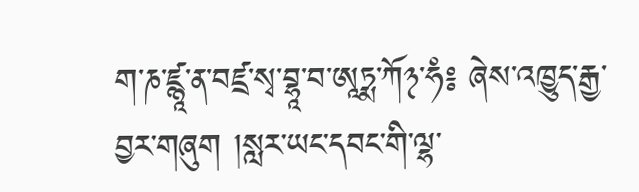ག་ཎ་ཛྙཱ་ན་བཛྲ་སྭ་བྷཱ་བ་ཨཱཏྨ་ཀོ྅་ཧཾ༔ ཞེས་འཁྱུད་རྒྱ་བྱར་གཞུག །སླར་ཡང་དབང་གི་ལྷ་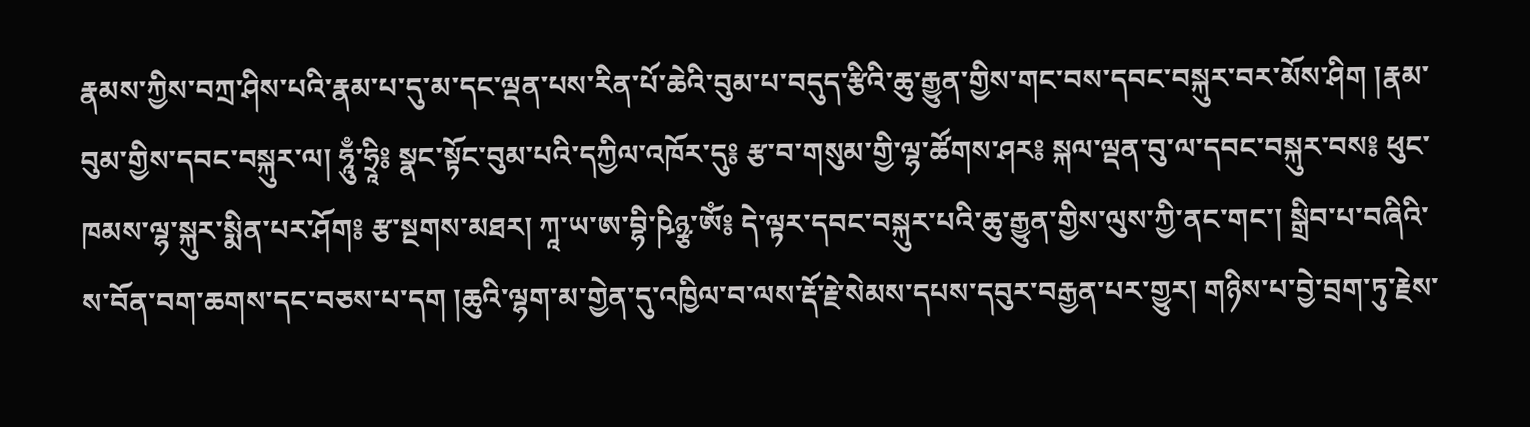རྣམས་ཀྱིས་བཀྲ་ཤིས་པའི་རྣམ་པ་དུ་མ་དང་ལྡན་པས་རིན་པོ་ཆེའི་བུམ་པ་བདུད་རྩིའི་ཆུ་རྒྱུན་གྱིས་གང་བས་དབང་བསྐུར་བར་མོས་ཤིག །རྣམ་བུམ་གྱིས་དབང་བསྐུར་ལ། ཧཱུྃ་ཧྲཱི༔ སྣང་སྟོང་བུམ་པའི་དཀྱིལ་འཁོར་དུ༔ རྩ་བ་གསུམ་གྱི་ལྷ་ཚོགས་ཤར༔ སྐལ་ལྡན་བུ་ལ་དབང་བསྐུར་བས༔ ཕུང་ཁམས་ལྷ་སྐུར་སྨིན་པར་ཤོག༔ རྩ་སྔགས་མཐར། ཀཱ་ཡ་ཨ་བྷི་ཥིཉྩ་ཨོཾ༔ དེ་ལྟར་དབང་བསྐུར་པའི་ཆུ་རྒྱུན་གྱིས་ལུས་ཀྱི་ནང་གང་། སྒྲིབ་པ་བཞིའི་ས་བོན་བག་ཆགས་དང་བཅས་པ་དག །ཆུའི་ལྷག་མ་གྱེན་དུ་འཁྱིལ་བ་ལས་རྡོ་རྗེ་སེམས་དཔས་དབུར་བརྒྱན་པར་གྱུར། གཉིས་པ་བྱེ་བྲག་ཏུ་རྗེས་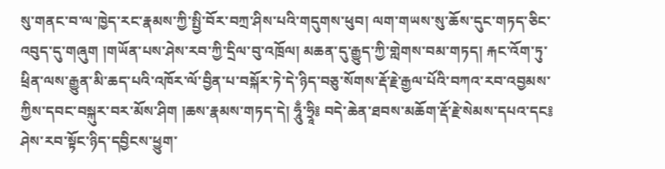སུ་གནང་བ་ལ་ཁྱེད་རང་རྣམས་ཀྱི་སྤྱི་བོར་བཀྲ་ཤིས་པའི་གདུགས་ཕུབ། ལག་གཡས་སུ་ཆོས་དུང་གཏད་ཅིང་འབུད་དུ་གཞུག །གཡོན་པས་ཤེས་རབ་ཀྱི་དྲིལ་བུ་འཁྲོལ། མཆན་དུ་རྒྱུད་ཀྱི་གླེགས་བམ་གཏད། རྐང་འོག་ཏུ་ཕྲིན་ལས་རྒྱུན་མི་ཆད་པའི་འཁོར་ལོ་བྱིན་པ་བསྐོར་ཏེ་དེ་ཉིད་བཅུ་སོགས་རྡོ་རྗེ་རྒྱལ་པོའི་བཀའ་རབ་འབྱམས་ཀྱིས་དབང་བསྐུར་བར་མོས་ཤིག །ཆས་རྣམས་གཏད་དེ། ཧཱུྃ་ཧྲཱི༔ བདེ་ཆེན་ཐབས་མཆོག་རྡོ་རྗེ་སེམས་དཔའ་དང༔ ཤེས་རབ་སྟོང་ཉིད་དབྱིངས་ཕྱུག་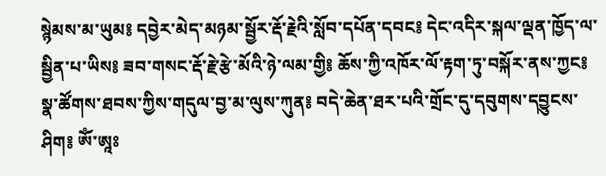སྙེམས་མ་ཡུམ༔ དབྱེར་མེད་མཉམ་སྦྱོར་རྡོ་རྗེའི་སློབ་དཔོན་དབང༔ དེང་འདིར་སྐལ་ལྡན་ཁྱོད་ལ་སྦྱིན་པ་ཡིས༔ ཟབ་གསང་རྡོ་རྗེ་རྩེ་མོའི་ཉེ་ལམ་གྱི༔ ཆོས་ཀྱི་འཁོར་ལོ་རྟག་ཏུ་བསྐོར་ནས་ཀྱང༔ སྣ་ཚོགས་ཐབས་ཀྱིས་གདུལ་བྱ་མ་ལུས་ཀུན༔ བདེ་ཆེན་ཐར་པའི་གྲོང་དུ་དབུགས་དབྱུངས་ཤིག༔ ཨོཾ་ཨཱཿ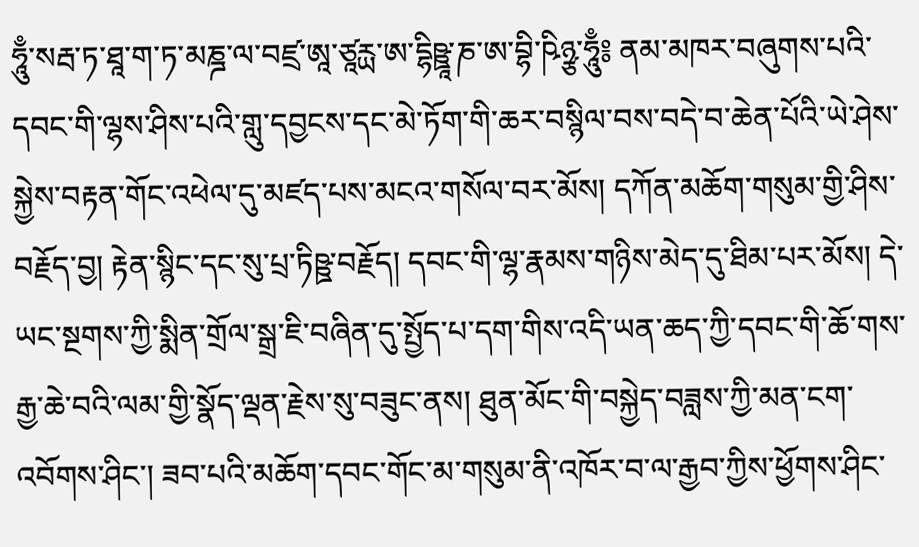ཧཱུྃ་སརྦ་ཏ་ཐཱ་ག་ཏ་མཎྜ་ལ་བཛྲ་ཨཱ་ཙཱརྻ་ཨ་དྷིཥྛཱ་ཎ་ཨ་བྷི་ཥིཉྩ་ཧཱུྃ༔ ནམ་མཁར་བཞུགས་པའི་དབང་གི་ལྷས་ཤིས་པའི་གླུ་དབྱངས་དང་མེ་ཏོག་གི་ཆར་བསྙིལ་བས་བདེ་བ་ཆེན་པོའི་ཡེ་ཤེས་སྐྱེས་བརྟན་གོང་འཕེལ་དུ་མཛད་པས་མངའ་གསོལ་བར་མོས། དཀོན་མཆོག་གསུམ་གྱི་ཤིས་བརྗོད་བྱ། རྟེན་སྙིང་དང་སུ་པྲ་ཏིཥྛ་བརྗོད། དབང་གི་ལྷ་རྣམས་གཉིས་མེད་དུ་ཐིམ་པར་མོས། དེ་ཡང་སྔགས་ཀྱི་སྨིན་གྲོལ་སྒྲ་ཇི་བཞིན་དུ་སྤྱོད་པ་དག་གིས་འདི་ཡན་ཆད་ཀྱི་དབང་གི་ཆོ་གས་རྒྱ་ཆེ་བའི་ལམ་གྱི་སྣོད་ལྡན་རྗེས་སུ་བཟུང་ནས། ཐུན་མོང་གི་བསྐྱེད་བཟླས་ཀྱི་མན་ངག་འབོགས་ཤིང་། ཟབ་པའི་མཆོག་དབང་གོང་མ་གསུམ་ནི་འཁོར་བ་ལ་རྒྱབ་ཀྱིས་ཕྱོགས་ཤིང་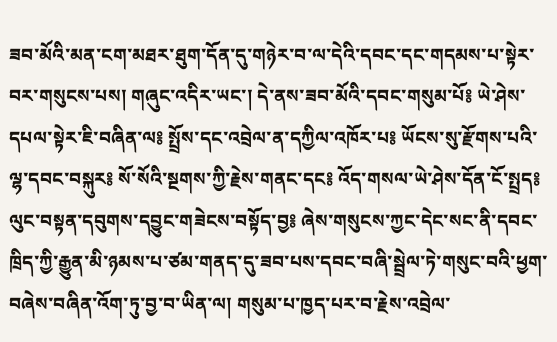ཟབ་མོའི་མན་ངག་མཐར་ཐུག་དོན་དུ་གཉེར་བ་ལ་དེའི་དབང་དང་གདམས་པ་སྟེར་བར་གསུངས་པས། གཞུང་འདིར་ཡང་། དེ་ནས་ཟབ་མོའི་དབང་གསུམ་པོ༔ ཡེ་ཤེས་དཔལ་སྟེར་ཇི་བཞིན་ལ༔ སྤྲོས་དང་འབྲེལ་ན་དཀྱིལ་འཁོར་པ༔ ཡོངས་སུ་རྫོགས་པའི་ལྷ་དབང་བསྐུར༔ སོ་སོའི་སྔགས་ཀྱི་རྗེས་གནང་དང༔ འོད་གསལ་ཡེ་ཤེས་དོན་ངོ་སྤྲད༔ ལུང་བསྟན་དབུགས་དབྱུང་གཟེངས་བསྟོད་བྱ༔ ཞེས་གསུངས་ཀྱང་དེང་སང་ནི་དབང་ཁྲིད་ཀྱི་རྒྱུན་མི་ཉམས་པ་ཙམ་གནད་དུ་ཟབ་པས་དབང་བཞི་སྦྲེལ་ཏེ་གསུང་བའི་ཕྱག་བཞེས་བཞིན་འོག་ཏུ་བྱ་བ་ཡིན་ལ། གསུམ་པ་ཁྱད་པར་བ་རྗེས་འབྲེལ་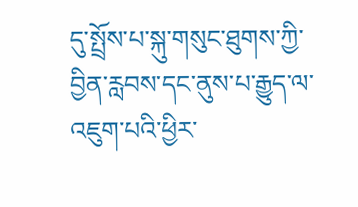དུ་སྤྲོས་པ་སྐུ་གསུང་ཐུགས་ཀྱི་བྱིན་རླབས་དང་ནུས་པ་རྒྱུད་ལ་འཇུག་པའི་ཕྱིར་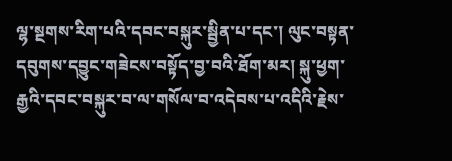ལྷ་སྔགས་རིག་པའི་དབང་བསྐུར་སྦྱིན་པ་དང་། ལུང་བསྟན་དབུགས་དབྱུང་གཟེངས་བསྟོད་བྱ་བའི་ཐོག་མར། སྐུ་ཕྱག་རྒྱའི་དབང་བསྐུར་བ་ལ་གསོལ་བ་འདེབས་པ་འདིའི་རྗེས་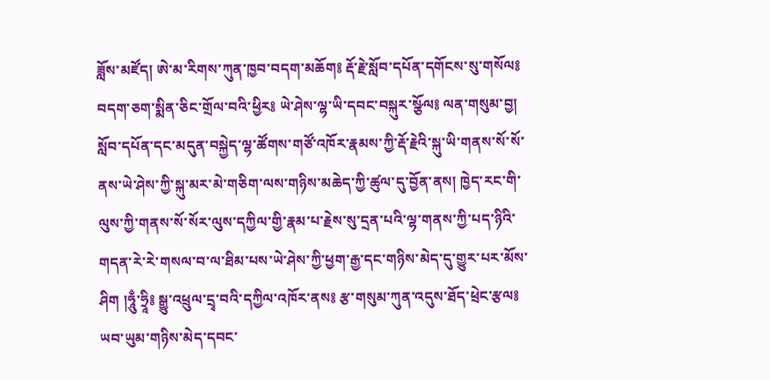ཟློས་མཛོད། ཨེ་མ་རིགས་ཀུན་ཁྱབ་བདག་མཆོག༔ རྡོ་རྗེ་སློབ་དཔོན་དགོངས་སུ་གསོལ༔ བདག་ཅག་སྨིན་ཅིང་གྲོལ་བའི་ཕྱིར༔ ཡེ་ཤེས་ལྷ་ཡི་དབང་བསྐུར་སྩོལ༔ ལན་གསུམ་བྱ། སློབ་དཔོན་དང་མདུན་བསྐྱེད་ལྷ་ཚོགས་གཙོ་འཁོར་རྣམས་ཀྱི་རྡོ་རྗེའི་སྐུ་ཡི་གནས་སོ་སོ་ནས་ཡེ་ཤེས་ཀྱི་སྐུ་མར་མེ་གཅིག་ལས་གཉིས་མཆེད་ཀྱི་ཚུལ་དུ་བྱོན་ནས། ཁྱེད་རང་གི་ལུས་ཀྱི་གནས་སོ་སོར་ལུས་དཀྱིལ་གྱི་རྣམ་པ་རྗེས་སུ་དྲན་པའི་ལྷ་གནས་ཀྱི་པད་ཉིའི་གདན་རེ་རེ་གསལ་བ་ལ་ཐིམ་པས་ཡེ་ཤེས་ཀྱི་ཕྱག་རྒྱ་དང་གཉིས་མེད་དུ་གྱུར་པར་མོས་ཤིག །ཧཱུྃ་ཧྲཱི༔ སྒྱུ་འཕྲུལ་དྲྭ་བའི་དཀྱིལ་འཁོར་ནས༔ རྩ་གསུམ་ཀུན་འདུས་ཐོད་ཕྲེང་རྩལ༔ ཡབ་ཡུམ་གཉིས་མེད་དབང་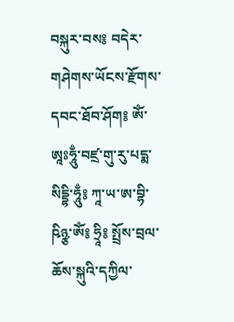བསྐུར་བས༔ བདེར་གཤེགས་ཡོངས་རྫོགས་དབང་ཐོབ་ཤོག༔ ཨོཾ་ཨཱཿཧཱུྃ་བཛྲ་གུ་རུ་པདྨ་སིདྡྷི་ཧཱུྃ༔ ཀཱ་ཡ་ཨ་བྷི་ཥིཉྩ་ཨོཾ༔ ཧྲཱི༔ སྤྲོས་བྲལ་ཆོས་སྐུའི་དཀྱིལ་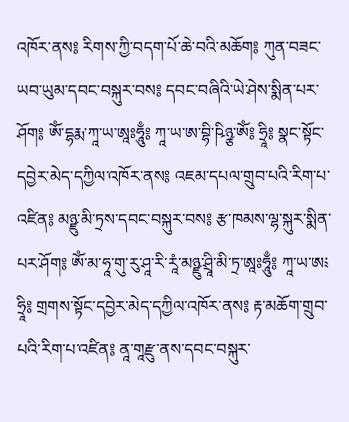འཁོར་ནས༔ རིགས་ཀྱི་བདག་པོ་ཆེ་བའི་མཆོག༔ ཀུན་བཟང་ཡབ་ཡུམ་དབང་བསྐུར་བས༔ དབང་བཞིའི་ཡེ་ཤེས་སྨིན་པར་ཤོག༔ ཨོཾ་དྷརྨ་ཀཱ་ཡ་ཨཱཿཧཱུྃ༔ ཀཱ་ཡ་ཨ་བྷི་ཥིཉྩ་ཨོཾ༔ ཧྲཱི༔ སྣང་སྟོང་དབྱེར་མེད་དཀྱིལ་འཁོར་ནས༔ འཇམ་དཔལ་གྲུབ་པའི་རིག་པ་འཛིན༔ མཉྫུ་མི་ཏྲས་དབང་བསྐུར་བས༔ རྩ་ཁམས་ལྷ་སྐུར་སྨིན་པར་ཤོག༔ ཨོཾ་མ་ཧཱ་གུ་རུ་ཤཱ་རི་རཱཾ་མཉྫུ་ཤྲཱི་མི་ཏྲ་ཨཱཿཧཱུྃ༔ ཀཱ་ཡ་ཨ༴ ཧྲཱི༔ གྲགས་སྟོང་དབྱེར་མེད་དཀྱིལ་འཁོར་ནས༔ རྟ་མཆོག་གྲུབ་པའི་རིག་པ་འཛིན༔ ནཱ་གཱརྫུ་ནས་དབང་བསྐུར་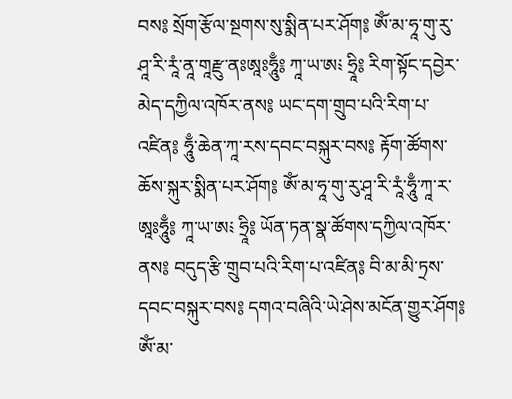བས༔ སྲོག་རྩོལ་སྔགས་སུ་སྨིན་པར་ཤོག༔ ཨོཾ་མ་ཧཱ་གུ་རུ་ཤཱ་རི་རཱཾ་ནཱ་གཱརྫུ་ནཿཨཱཿཧཱུྃ༔ ཀཱ་ཡ་ཨ༴ ཧྲཱི༔ རིག་སྟོང་དབྱེར་མེད་དཀྱིལ་འཁོར་ནས༔ ཡང་དག་གྲུབ་པའི་རིག་པ་འཛིན༔ ཧཱུྃ་ཆེན་ཀཱ་རས་དབང་བསྐུར་བས༔ རྟོག་ཚོགས་ཆོས་སྐུར་སྨིན་པར་ཤོག༔ ཨོཾ་མ་ཧཱ་གུ་རུ་ཤཱ་རི་རཱཾ་ཧཱུྃ་ཀཱ་ར་ཨཱཿཧཱུྃ༔ ཀཱ་ཡ་ཨ༴ ཧྲཱི༔ ཡོན་ཏན་སྣ་ཚོགས་དཀྱིལ་འཁོར་ནས༔ བདུད་རྩི་གྲུབ་པའི་རིག་པ་འཛིན༔ བི་མ་མི་ཏྲས་དབང་བསྐུར་བས༔ དགའ་བཞིའི་ཡེ་ཤེས་མངོན་གྱུར་ཤོག༔ ཨོཾ་མ་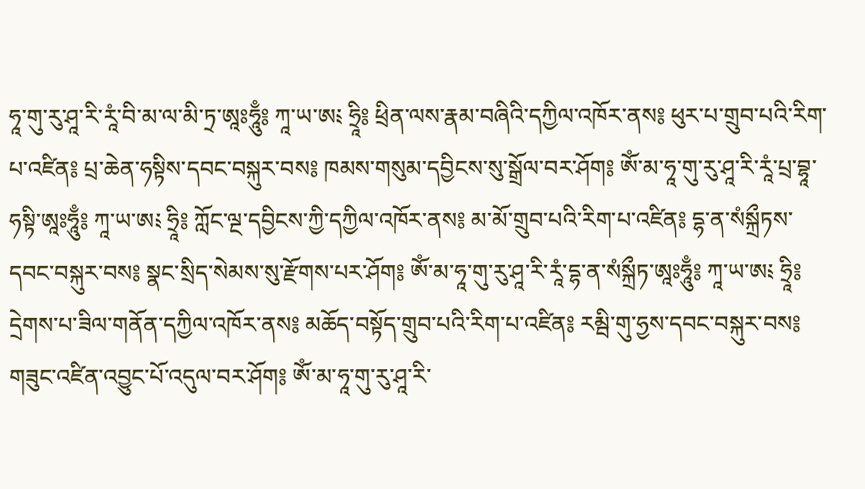ཧཱ་གུ་རུ་ཤཱ་རི་རཱཾ་བི་མ་ལ་མི་ཏྲ་ཨཱཿཧཱུྃ༔ ཀཱ་ཡ་ཨ༴ ཧྲཱི༔ ཕྲིན་ལས་རྣམ་བཞིའི་དཀྱིལ་འཁོར་ནས༔ ཕུར་པ་གྲུབ་པའི་རིག་པ་འཛིན༔ པྲ་ཆེན་ཧསྟིས་དབང་བསྐུར་བས༔ ཁམས་གསུམ་དབྱིངས་སུ་སྒྲོལ་བར་ཤོག༔ ཨོཾ་མ་ཧཱ་གུ་རུ་ཤཱ་རི་རཱཾ་པྲ་བྷཱ་ཧསྟི་ཨཱཿཧཱུྃ༔ ཀཱ་ཡ་ཨ༴ ཧྲཱི༔ ཀློང་ལྔ་དབྱིངས་ཀྱི་དཀྱིལ་འཁོར་ནས༔ མ་མོ་གྲུབ་པའི་རིག་པ་འཛིན༔ དྷ་ན་སཾསྐྲྀཏས་དབང་བསྐུར་བས༔ སྣང་སྲིད་སེམས་སུ་རྫོགས་པར་ཤོག༔ ཨོཾ་མ་ཧཱ་གུ་རུ་ཤཱ་རི་རཱཾ་དྷ་ན་སཾསྐྲྀཏ་ཨཱཿཧཱུྃ༔ ཀཱ་ཡ་ཨ༴ ཧྲཱི༔ དྲེགས་པ་ཟིལ་གནོན་དཀྱིལ་འཁོར་ནས༔ མཆོད་བསྟོད་གྲུབ་པའི་རིག་པ་འཛིན༔ རམྦི་གུ་ཧྱས་དབང་བསྐུར་བས༔ གཟུང་འཛིན་འབྱུང་པོ་འདུལ་བར་ཤོག༔ ཨོཾ་མ་ཧཱ་གུ་རུ་ཤཱ་རི་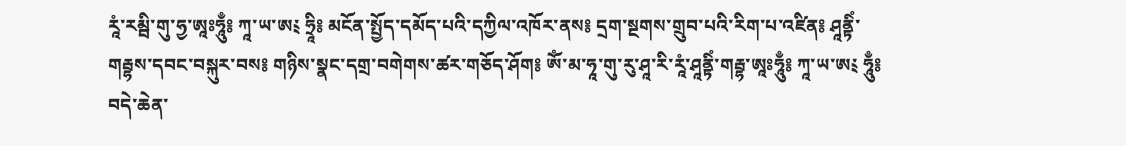རཱཾ་རམྦི་གུ་ཧྱ་ཨཱཿཧཱུྃ༔ ཀཱ་ཡ་ཨ༴ ཧྲཱི༔ མངོན་སྤྱོད་དམོད་པའི་དཀྱིལ་འཁོར་ནས༔ དྲག་སྔགས་གྲུབ་པའི་རིག་པ་འཛིན༔ ཤཱནྟིཾ་གརྦྷས་དབང་བསྐུར་བས༔ གཉིས་སྣང་དགྲ་བགེགས་ཚར་གཅོད་ཤོག༔ ཨོཾ་མ་ཧཱ་གུ་རུ་ཤཱ་རི་རཱཾ་ཤཱནྟིཾ་གརྦྷ་ཨཱཿཧཱུྃ༔ ཀཱ་ཡ་ཨ༴ ཧཱུྃ༔ བདེ་ཆེན་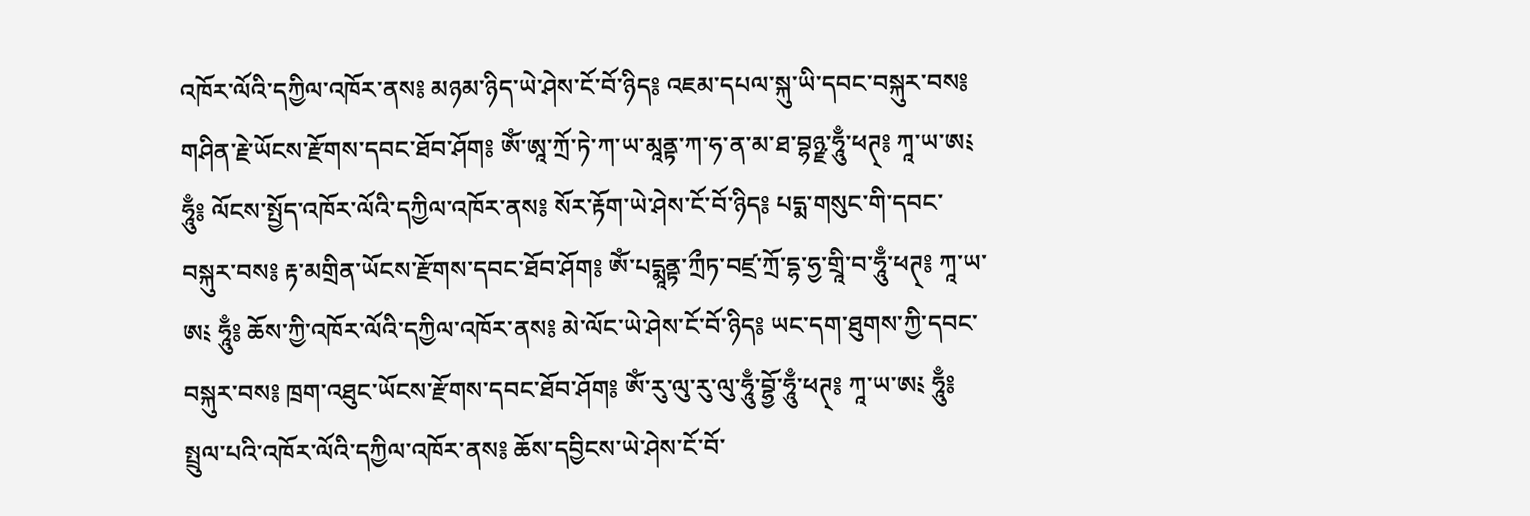འཁོར་ལོའི་དཀྱིལ་འཁོར་ནས༔ མཉམ་ཉིད་ཡེ་ཤེས་ངོ་བོ་ཉིད༔ འཇམ་དཔལ་སྐུ་ཡི་དབང་བསྐུར་བས༔ གཤིན་རྗེ་ཡོངས་རྫོགས་དབང་ཐོབ་ཤོག༔ ཨོཾ་ཨཱ་ཀྲོ་ཏེ་ཀ་ཡ་མཱནྟ་ཀ་ཧ་ན་མ་ཐ་བྷཉྫ་ཧཱུྃ་ཕཊ྄༔ ཀཱ་ཡ་ཨ༴ ཧཱུྃ༔ ལོངས་སྤྱོད་འཁོར་ལོའི་དཀྱིལ་འཁོར་ནས༔ སོར་རྟོག་ཡེ་ཤེས་ངོ་བོ་ཉིད༔ པདྨ་གསུང་གི་དབང་བསྐུར་བས༔ རྟ་མགྲིན་ཡོངས་རྫོགས་དབང་ཐོབ་ཤོག༔ ཨོཾ་པདྨཱནྟ་ཀྲྀཏ་བཛྲ་ཀྲོ་དྷ་ཧྱ་གྲཱི་བ་ཧཱུྃ་ཕཊ྄༔ ཀཱ་ཡ་ཨ༴ ཧཱུྃ༔ ཆོས་ཀྱི་འཁོར་ལོའི་དཀྱིལ་འཁོར་ནས༔ མེ་ལོང་ཡེ་ཤེས་ངོ་བོ་ཉིད༔ ཡང་དག་ཐུགས་ཀྱི་དབང་བསྐུར་བས༔ ཁྲག་འཐུང་ཡོངས་རྫོགས་དབང་ཐོབ་ཤོག༔ ཨོཾ་རུ་ལུ་རུ་ལུ་ཧཱུྃ་བྷྱོ་ཧཱུྃ་ཕཊ྄༔ ཀཱ་ཡ་ཨ༴ ཧཱུྃ༔ སྤྲུལ་པའི་འཁོར་ལོའི་དཀྱིལ་འཁོར་ནས༔ ཆོས་དབྱིངས་ཡེ་ཤེས་ངོ་བོ་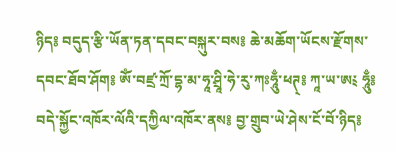ཉིད༔ བདུད་རྩི་ཡོན་ཏན་དབང་བསྐུར་བས༔ ཆེ་མཆོག་ཡོངས་རྫོགས་དབང་ཐོབ་ཤོག༔ ཨོཾ་བཛྲ་ཀྲོ་དྷ་མ་ཧཱ་ཤྲཱི་ཧེ་རུ་ཀཿཧཱུྃ་ཕཊ྄༔ ཀཱ་ཡ་ཨ༴ ཧཱུྃ༔ བདེ་སྐྱོང་འཁོར་ལོའི་དཀྱིལ་འཁོར་ནས༔ བྱ་གྲུབ་ཡེ་ཤེས་ངོ་བོ་ཉིད༔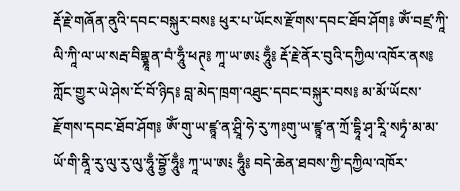རྡོ་རྗེ་གཞོན་ནུའི་དབང་བསྐུར་བས༔ ཕུར་པ་ཡོངས་རྫོགས་དབང་ཐོབ་ཤོག༔ ཨོཾ་བཛྲ་ཀཱི་ལི་ཀཱི་ལ་ཡ་སརྦ་བིགྷྣཱན་བཾ་ཧཱུྃ་ཕཊ྄༔ ཀཱ་ཡ་ཨ༴ ཧཱུྃ༔ རྡོ་རྗེ་ནོར་བུའི་དཀྱིལ་འཁོར་ནས༔ ཀློང་གྱུར་ཡེ་ཤེས་ངོ་བོ་ཉིད༔ བླ་མེད་ཁྲག་འཐུང་དབང་བསྐུར་བས༔ མ་མོ་ཡོངས་རྫོགས་དབང་ཐོབ་ཤོག༔ ཨོཾ་གུ་ཡ་ཛྙཱ་ན་ཤྲཱི་ཧེ་རུ་ཀཿགུ་ཡ་ཛྙཱ་ན་ཀྲོ་དྷཱི་ཤྭ་རཱི་སཏྭཾ་མ་མ་ཡོ་གི་ནཱི་རུ་ལུ་རུ་ལུ་ཧཱུྃ་བྷྱོ་ཧཱུྃ༔ ཀཱ་ཡ་ཨ༴ ཧཱུྃ༔ བདེ་ཆེན་ཐབས་ཀྱི་དཀྱིལ་འཁོར་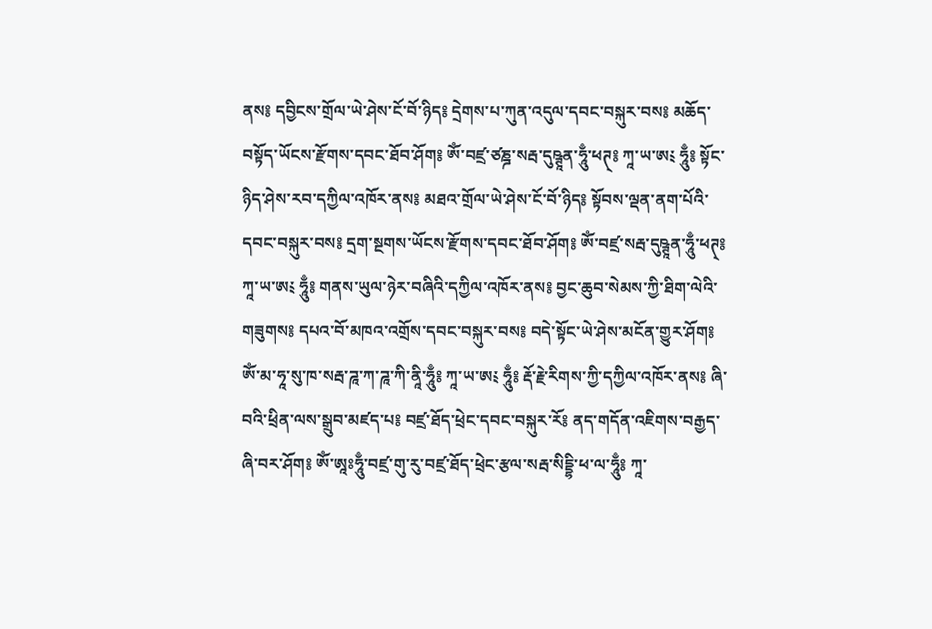ནས༔ དབྱིངས་གྲོལ་ཡེ་ཤེས་ངོ་བོ་ཉིད༔ དྲེགས་པ་ཀུན་འདུལ་དབང་བསྐུར་བས༔ མཆོད་བསྟོད་ཡོངས་རྫོགས་དབང་ཐོབ་ཤོག༔ ཨོཾ་བཛྲ་ཙཎྜ་སརྦ་དུཥྚཱན་ཧཱུྃ་ཕཊ྄༔ ཀཱ་ཡ་ཨ༴ ཧཱུྃ༔ སྟོང་ཉིད་ཤེས་རབ་དཀྱིལ་འཁོར་ནས༔ མཐའ་གྲོལ་ཡེ་ཤེས་ངོ་བོ་ཉིད༔ སྟོབས་ལྡན་ནག་པོའི་དབང་བསྐུར་བས༔ དྲག་སྔགས་ཡོངས་རྫོགས་དབང་ཐོབ་ཤོག༔ ཨོཾ་བཛྲ་སརྦ་དུཥྚཱན་ཧཱུྃ་ཕཊ྄༔ ཀཱ་ཡ་ཨ༴ ཧཱུྃ༔ གནས་ཡུལ་ཉེར་བཞིའི་དཀྱིལ་འཁོར་ནས༔ བྱང་ཆུབ་སེམས་ཀྱི་ཐིག་ལེའི་གཟུགས༔ དཔའ་བོ་མཁའ་འགྲོས་དབང་བསྐུར་བས༔ བདེ་སྟོང་ཡེ་ཤེས་མངོན་གྱུར་ཤོག༔ ཨོཾ་མ་ཧཱ་སུ་ཁ་སརྦ་ཌཱ་ཀ་ཌཱ་ཀི་ནཱི་ཧཱུྃ༔ ཀཱ་ཡ་ཨ༴ ཧཱུྃ༔ རྡོ་རྗེ་རིགས་ཀྱི་དཀྱིལ་འཁོར་ནས༔ ཞི་བའི་ཕྲིན་ལས་སྒྲུབ་མཛད་པ༔ བཛྲ་ཐོད་ཕྲེང་དབང་བསྐུར་རོ༔ ནད་གདོན་འཇིགས་བརྒྱད་ཞི་བར་ཤོག༔ ཨོཾ་ཨཱཿཧཱུྃ་བཛྲ་གུ་རུ་བཛྲ་ཐོད་ཕྲེང་རྩལ་སརྦ་སིདྡྷི་ཕ་ལ་ཧཱུྃ༔ ཀཱ་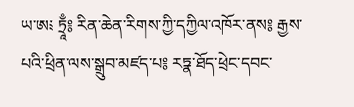ཡ་ཨ༴ ཏྲཱྃ༔ རིན་ཆེན་རིགས་ཀྱི་དཀྱིལ་འཁོར་ནས༔ རྒྱས་པའི་ཕྲིན་ལས་སྒྲུབ་མཛད་པ༔ རཏྣ་ཐོད་ཕྲེང་དབང་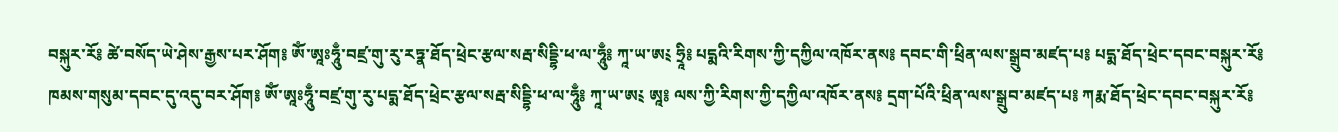བསྐུར་རོ༔ ཚེ་བསོད་ཡེ་ཤེས་རྒྱས་པར་ཤོག༔ ཨོཾ་ཨཱཿཧཱུྃ་བཛྲ་གུ་རུ་རཏྣ་ཐོད་ཕྲེང་རྩལ་སརྦ་སིདྡྷི་ཕ་ལ་ཧཱུྃ༔ ཀཱ་ཡ་ཨ༴ ཧྲཱི༔ པདྨའི་རིགས་ཀྱི་དཀྱིལ་འཁོར་ནས༔ དབང་གི་ཕྲིན་ལས་སྒྲུབ་མཛད་པ༔ པདྨ་ཐོད་ཕྲེང་དབང་བསྐུར་རོ༔ ཁམས་གསུམ་དབང་དུ་འདུ་བར་ཤོག༔ ཨོཾ་ཨཱཿཧཱུྃ་བཛྲ་གུ་རུ་པདྨ་ཐོད་ཕྲེང་རྩལ་སརྦ་སིདྡྷི་ཕ་ལ་ཧཱུྃ༔ ཀཱ་ཡ་ཨ༴ ཨཱ༔ ལས་ཀྱི་རིགས་ཀྱི་དཀྱིལ་འཁོར་ནས༔ དྲག་པོའི་ཕྲིན་ལས་སྒྲུབ་མཛད་པ༔ ཀརྨ་ཐོད་ཕྲེང་དབང་བསྐུར་རོ༔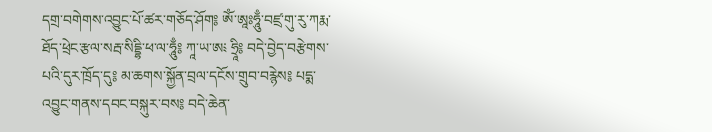དགྲ་བགེགས་འབྱུང་པོ་ཚར་གཅོད་ཤོག༔ ཨོཾ་ཨཱཿཧཱུྃ་བཛྲ་གུ་རུ་ཀརྨ་ཐོད་ཕྲེང་རྩལ་སརྦ་སིདྡྷི་ཕ་ལ་ཧཱུྃ༔ ཀཱ་ཡ་ཨ༴ ཧྲཱི༔ བདེ་བྱེད་བརྩེགས་པའི་དུར་ཁྲོད་དུ༔ མ་ཆགས་སྐྱོན་བྲལ་དངོས་གྲུབ་བརྙེས༔ པདྨ་འབྱུང་གནས་དབང་བསྐུར་བས༔ བདེ་ཆེན་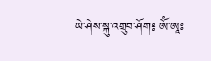ཡེ་ཤེས་སྐུ་འགྲུབ་ཤོག༔ ཨོཾ་ཨཱཿ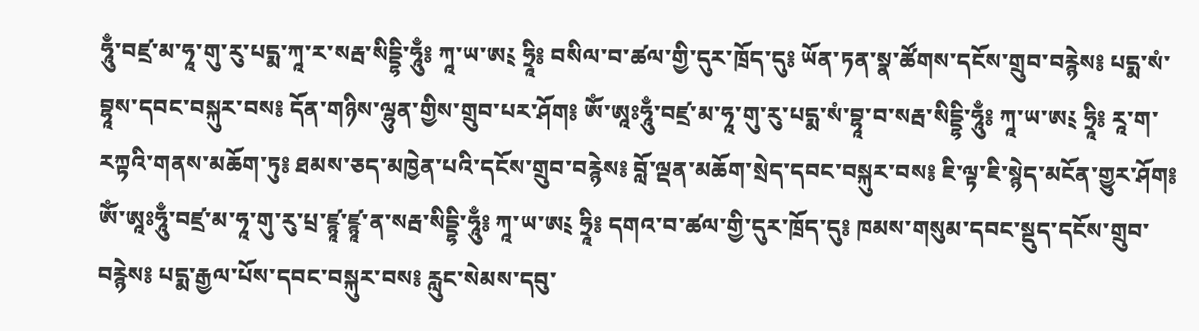ཧཱུྃ་བཛྲ་མ་ཧཱ་གུ་རུ་པདྨ་ཀཱ་ར་སརྦ་སིདྡྷི་ཧཱུྃ༔ ཀཱ་ཡ་ཨ༴ ཧྲཱི༔ བསིལ་བ་ཚལ་གྱི་དུར་ཁྲོད་དུ༔ ཡོན་ཏན་སྣ་ཚོགས་དངོས་གྲུབ་བརྙེས༔ པདྨ་སཾ་བྷཱས་དབང་བསྐུར་བས༔ དོན་གཉིས་ལྷུན་གྱིས་གྲུབ་པར་ཤོག༔ ཨོཾ་ཨཱཿཧཱུྃ་བཛྲ་མ་ཧཱ་གུ་རུ་པདྨ་སཾ་བྷཱ་བ་སརྦ་སིདྡྷི་ཧཱུྃ༔ ཀཱ་ཡ་ཨ༴ ཧྲཱི༔ རཱ་ག་རཀྟའི་གནས་མཆོག་ཏུ༔ ཐམས་ཅད་མཁྱེན་པའི་དངོས་གྲུབ་བརྙེས༔ བློ་ལྡན་མཆོག་སྲེད་དབང་བསྐུར་བས༔ ཇི་ལྟ་ཇི་སྙེད་མངོན་གྱུར་ཤོག༔ ཨོཾ་ཨཱཿཧཱུྃ་བཛྲ་མ་ཧཱ་གུ་རུ་པྲ་ཛྙཱ་ཛྙཱ་ན་སརྦ་སིདྡྷི་ཧཱུྃ༔ ཀཱ་ཡ་ཨ༴ ཧྲཱི༔ དགའ་བ་ཚལ་གྱི་དུར་ཁྲོད་དུ༔ ཁམས་གསུམ་དབང་སྡུད་དངོས་གྲུབ་བརྙེས༔ པདྨ་རྒྱལ་པོས་དབང་བསྐུར་བས༔ རླུང་སེམས་དབུ་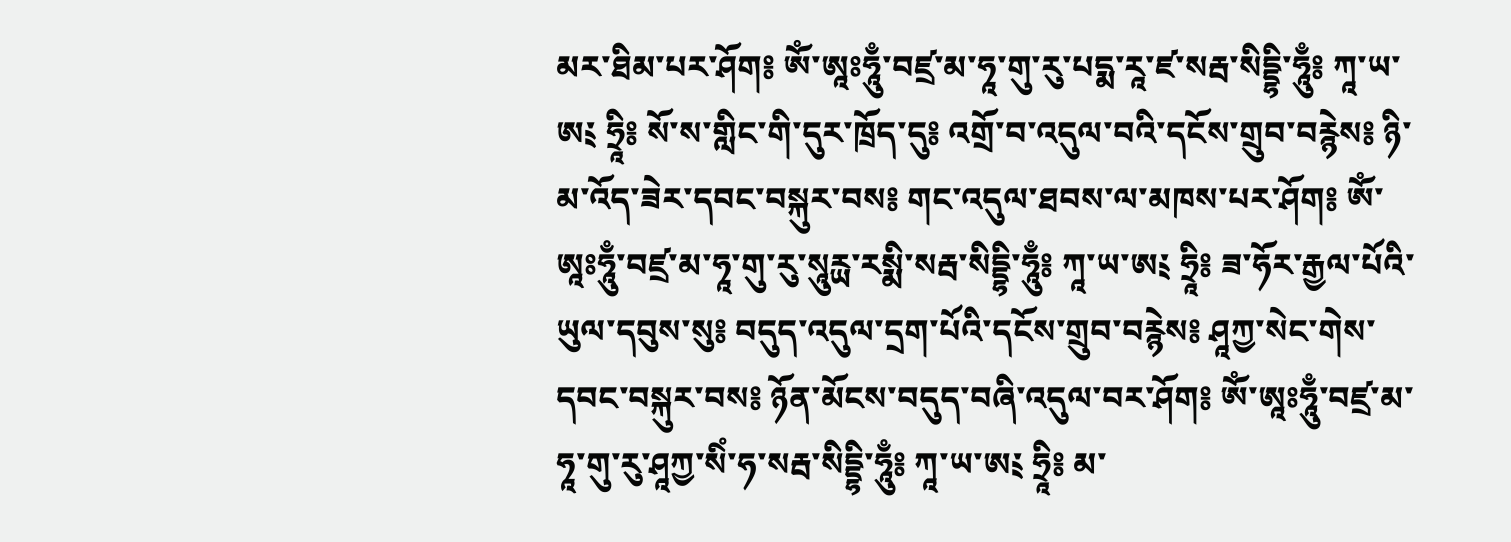མར་ཐིམ་པར་ཤོག༔ ཨོཾ་ཨཱཿཧཱུྃ་བཛྲ་མ་ཧཱ་གུ་རུ་པདྨ་རཱ་ཛ་སརྦ་སིདྡྷི་ཧཱུྃ༔ ཀཱ་ཡ་ཨ༴ ཧྲཱི༔ སོ་ས་གླིང་གི་དུར་ཁྲོད་དུ༔ འགྲོ་བ་འདུལ་བའི་དངོས་གྲུབ་བརྙེས༔ ཉི་མ་འོད་ཟེར་དབང་བསྐུར་བས༔ གང་འདུལ་ཐབས་ལ་མཁས་པར་ཤོག༔ ཨོཾ་ཨཱཿཧཱུྃ་བཛྲ་མ་ཧཱ་གུ་རུ་སཱུརྻ་རསྨི་སརྦ་སིདྡྷི་ཧཱུྃ༔ ཀཱ་ཡ་ཨ༴ ཧྲཱི༔ ཟ་ཧོར་རྒྱལ་པོའི་ཡུལ་དབུས་སུ༔ བདུད་འདུལ་དྲག་པོའི་དངོས་གྲུབ་བརྙེས༔ ཤཱཀྱ་སེང་གེས་དབང་བསྐུར་བས༔ ཉོན་མོངས་བདུད་བཞི་འདུལ་བར་ཤོག༔ ཨོཾ་ཨཱཿཧཱུྃ་བཛྲ་མ་ཧཱ་གུ་རུ་ཤཱཀྱ་སིཾ་ཧ་སརྦ་སིདྡྷི་ཧཱུྃ༔ ཀཱ་ཡ་ཨ༴ ཧྲཱི༔ མ་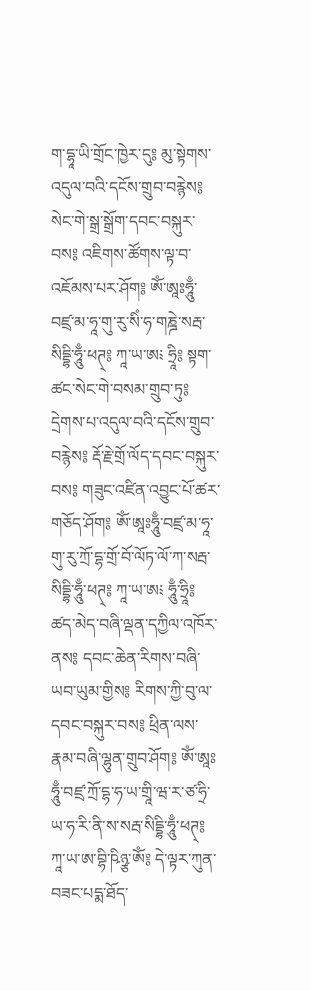ག་དྷཱ་ཡི་གྲོང་ཁྱེར་དུ༔ མུ་སྟེགས་འདུལ་བའི་དངོས་གྲུབ་བརྙེས༔ སེང་གེ་སྒྲ་སྒྲོག་དབང་བསྐུར་བས༔ འཇིགས་ཚོགས་ལྟ་བ་འཇོམས་པར་ཤོག༔ ཨོཾ་ཨཱཿཧཱུྃ་བཛྲ་མ་ཧཱ་གུ་རུ་སིཾ་ཧ་གཎྜེ་སརྦ་སིདྡྷི་ཧཱུྃ་ཕཊ྄༔ ཀཱ་ཡ་ཨ༴ ཧྲཱི༔ སྟག་ཚང་སེང་གེ་བསམ་གྲུབ་ཏུ༔ དྲེགས་པ་འདུལ་བའི་དངོས་གྲུབ་བརྙེས༔ རྡོ་རྗེ་གྲོ་ལོད་དབང་བསྐུར་བས༔ གཟུང་འཛིན་འབྱུང་པོ་ཚར་གཅོད་ཤོག༔ ཨོཾ་ཨཱཿཧཱུྃ་བཛྲ་མ་ཧཱ་གུ་རུ་ཀྲོ་དྷ་གྲོ་བོ་ལོཏ་ལོ་ཀ་སརྦ་སིདྡྷི་ཧཱུྃ་ཕཊ྄༔ ཀཱ་ཡ་ཨ༴ ཧཱུྃ་ཧྲཱི༔ ཚད་མེད་བཞི་ལྡན་དཀྱིལ་འཁོར་ནས༔ དབང་ཆེན་རིགས་བཞི་ཡབ་ཡུམ་གྱིས༔ རིགས་ཀྱི་བུ་ལ་དབང་བསྐུར་བས༔ ཕྲིན་ལས་རྣམ་བཞི་ལྷུན་གྲུབ་ཤོག༔ ཨོཾ་ཨཱཿཧཱུྃ་བཛྲ་ཀྲོ་དྷ་ཧ་ཡ་གྲཱི་ཝ་ར་ཙ་ཧྲི་ཡ་ཧ་རི་ནི་ས་སརྦ་སིདྡྷི་ཧཱུྃ་ཕཊ྄༔ ཀཱ་ཡ་ཨ་བྷི་ཥིཉྩ་ཨོཾ༔ དེ་ལྟར་ཀུན་བཟང་པདྨ་ཐོད་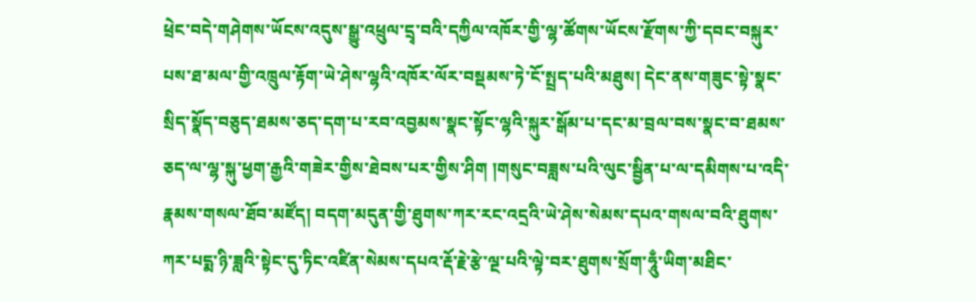ཕྲེང་བདེ་གཤེགས་ཡོངས་འདུས་སྒྱུ་འཕྲུལ་དྲྭ་བའི་དཀྱིལ་འཁོར་གྱི་ལྷ་ཚོགས་ཡོངས་རྫོགས་ཀྱི་དབང་བསྐུར་པས་ཐ་མལ་གྱི་འཁྲུལ་རྟོག་ཡེ་ཤེས་ལྷའི་འཁོར་ལོར་བསྡམས་ཏེ་ངོ་སྤྲད་པའི་མཐུས། དེང་ནས་གཟུང་སྟེ་སྣང་སྲིད་སྣོད་བཅུད་ཐམས་ཅད་དག་པ་རབ་འབྱམས་སྣང་སྟོང་ལྷའི་སྐུར་སྒོམ་པ་དང་མ་བྲལ་བས་སྣང་བ་ཐམས་ཅད་ལ་ལྷ་སྐུ་ཕྱག་རྒྱའི་གཟེར་གྱིས་ཐེབས་པར་གྱིས་ཤིག །གསུང་བཟླས་པའི་ལུང་སྦྱིན་པ་ལ་དམིགས་པ་འདི་རྣམས་གསལ་ཐོབ་མཛོད། བདག་མདུན་གྱི་ཐུགས་ཀར་རང་འདྲའི་ཡེ་ཤེས་སེམས་དཔའ་གསལ་བའི་ཐུགས་ཀར་པདྨ་ཉི་ཟླའི་སྟེང་དུ་ཏིང་འཛིན་སེམས་དཔའ་རྡོ་རྗེ་རྩེ་ལྔ་པའི་ལྟེ་བར་ཐུགས་སྲོག་ཧཱུྃ་ཡིག་མཐིང་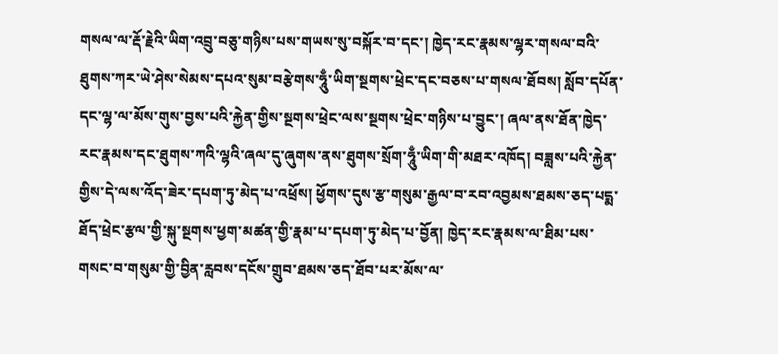གསལ་ལ་རྡོ་རྗེའི་ཡིག་འབྲུ་བཅུ་གཉིས་པས་གཡས་སུ་བསྐོར་བ་དང་། ཁྱེད་རང་རྣམས་ལྷར་གསལ་བའི་ཐུགས་ཀར་ཡེ་ཤེས་སེམས་དཔའ་སུམ་བརྩེགས་ཧཱུྃ་ཡིག་སྔགས་ཕྲེང་དང་བཅས་པ་གསལ་ཐོབས། སློབ་དཔོན་དང་ལྷ་ལ་མོས་གུས་བྱས་པའི་རྐྱེན་གྱིས་སྔགས་ཕྲེང་ལས་སྔགས་ཕྲེང་གཉིས་པ་བྱུང་། ཞལ་ནས་ཐོན་ཁྱེད་རང་རྣམས་དང་ཐུགས་ཀའི་ལྷའི་ཞལ་དུ་ཞུགས་ནས་ཐུགས་སྲོག་ཧཱུྃ་ཡིག་གི་མཐར་འཁོད། བཟླས་པའི་རྐྱེན་གྱིས་དེ་ལས་འོད་ཟེར་དཔག་ཏུ་མེད་པ་འཕྲོས། ཕྱོགས་དུས་རྩ་གསུམ་རྒྱལ་བ་རབ་འབྱམས་ཐམས་ཅད་པདྨ་ཐོད་ཕྲེང་རྩལ་གྱི་སྐུ་སྔགས་ཕྱག་མཚན་གྱི་རྣམ་པ་དཔག་ཏུ་མེད་པ་བྱོན། ཁྱེད་རང་རྣམས་ལ་ཐིམ་པས་གསང་བ་གསུམ་གྱི་བྱིན་རླབས་དངོས་གྲུབ་ཐམས་ཅད་ཐོབ་པར་མོས་ལ་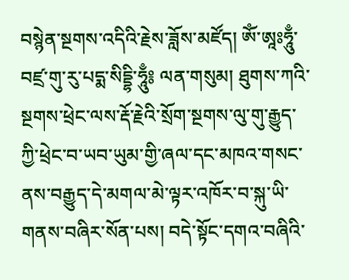བསྙེན་སྔགས་འདིའི་རྗེས་ཟློས་མཛོད། ཨོཾ་ཨཱཿཧཱུྃ་བཛྲ་གུ་རུ་པདྨ་སིདྡྷི་ཧཱུྃ༔ ལན་གསུམ། ཐུགས་ཀའི་སྔགས་ཕྲེང་ལས་རྡོ་རྗེའི་སྲོག་སྔགས་ལུ་གུ་རྒྱུད་ཀྱི་ཕྲེང་བ་ཡབ་ཡུམ་གྱི་ཞལ་དང་མཁའ་གསང་ནས་བརྒྱུད་དེ་མགལ་མེ་ལྟར་འཁོར་བ་སྐུ་ཡི་གནས་བཞིར་སོན་པས། བདེ་སྟོང་དགའ་བཞིའི་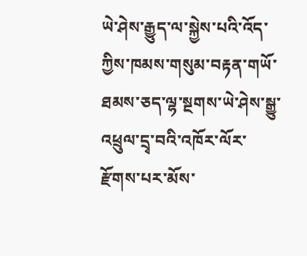ཡེ་ཤེས་རྒྱུད་ལ་སྐྱེས་པའི་འོད་ཀྱིས་ཁམས་གསུམ་བརྟན་གཡོ་ཐམས་ཅད་ལྷ་སྔགས་ཡེ་ཤེས་སྒྱུ་འཕྲུལ་དྲྭ་བའི་འཁོར་ལོར་རྫོགས་པར་མོས་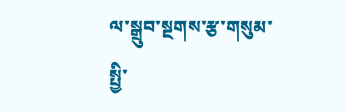ལ་སྒྲུབ་སྔགས་རྩ་གསུམ་སྤྱི་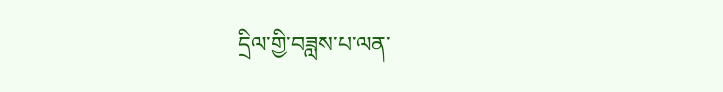དྲིལ་གྱི་བཟླས་པ་ལན་